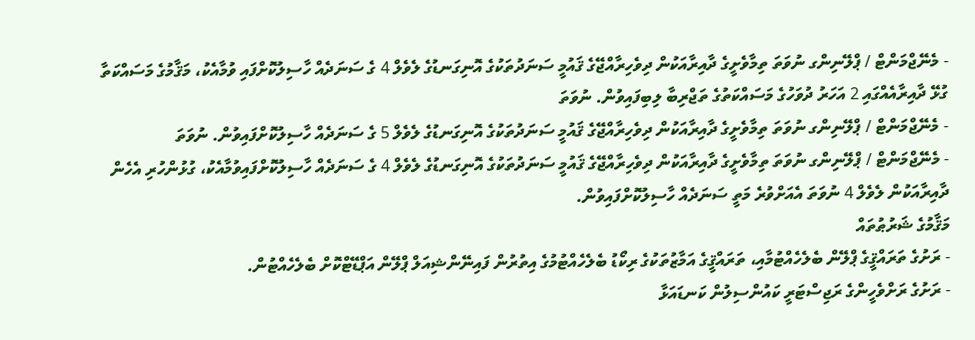- މެނޭޖްމަންޓް / ޕްލޭނިންގ ނުވަތަ ތިމާވެށީގެ ދާއިރާއަކުން ދިވެހިރާއްޖޭގެ ޤައުމީ ސަނަދުތަކުގެ އޮނިގަނޑުގެ ލެވެލް 4 ގެ ސަނަދެއް ހާސިލުކޮށްފައި ވުމާއެކު، މަޤާމުގެ މަސައްކަތާ ގުޅޭ ދާއިރާއެއްގައި 2 އަހަރު ދުވަހުގެ މަސައްކަތުގެ ތަޖްރިބާ ލިބިފައިވުން. ނުވަތަ
- މެނޭޖްމަންޓް / ޕްލޭނިންގ ނުވަތަ ތިމާވެށީގެ ދާއިރާއަކުން ދިވެހިރާއްޖޭގެ ޤައުމީ ސަނަދުތަކުގެ އޮނިގަނޑުގެ ލެވެލް 5 ގެ ސަނަދެއް ހާސިލުކޮށްފައިވުން. ނުވަތަ
- މެނޭޖްމަންޓް / ޕްލޭނިންގ ނުވަތަ ތިމާވެށީގެ ދާއިރާއަކުން ދިވެހިރާއްޖޭގެ ޤައުމީ ސަނަދުތަކުގެ އޮނިގަނޑުގެ ލެވެލް 4 ގެ ސަނަދެއް ހާސިލުކޮށްފައިވުމާއެކު، ގުޅުންހުރި އެހެން ދާއިރާއަކުން ލެވެލް 4 ނުވަތަ އެއަށްވުރެ މަތީ ސަނަދެއް ހާސިލުކޮށްފައިވުން.
މަޤާމުގެ ޝަރުޠުތައް
- ރަށުގެ ތަރައްޤީގެ ޕްލޭން ބެލެހެއްޓުމާއި، ތަރައްޤީގެ އަމާޒުތަކުގެ ރިކޯޑު ބެލެހެއްޓުމުގެ އިތުރުން ފައިނޭންޝިއަލް ޕްލޭން އަޕްޑޭޓްކޮށް ބެލެހެއްޓުން.
- ރަށުގެ ރަށްވެހީންގެ ރަޖިސްޓަރީ ކައުންސިލުން ކަނޑައަޅާ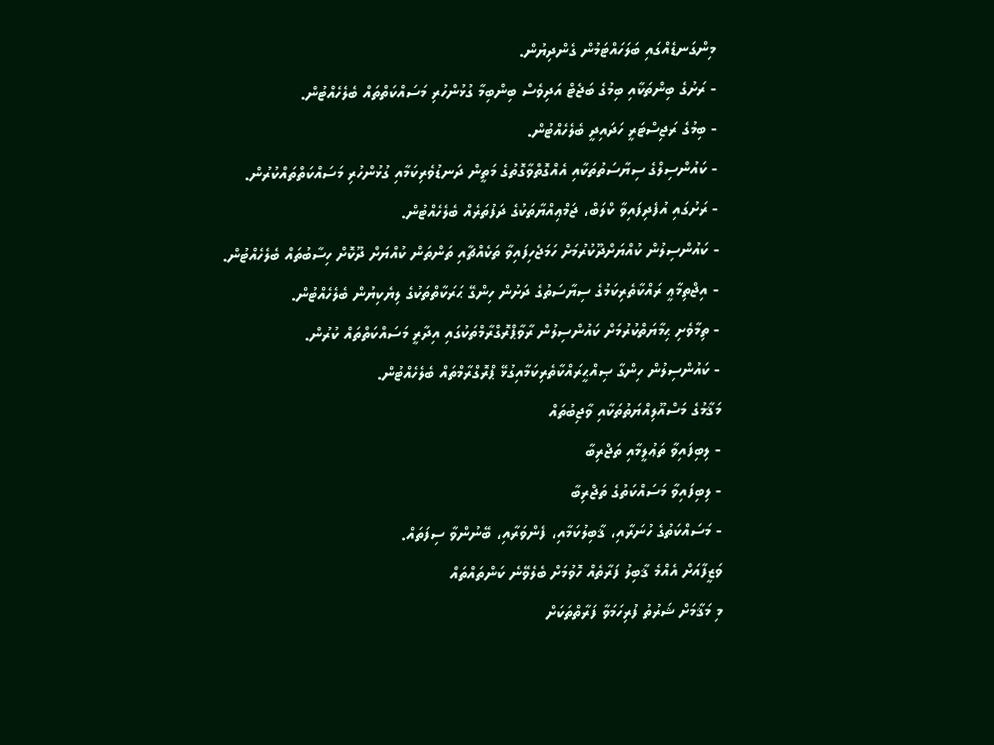މިންގަނޑެއްގައި ބަލަހައްޓަމުން ގެންދިޔުން.
- ރަށުގެ ބިންތަކާއި ބިމުގެ ބަޖެޓް އަދިވެސް ބިންބިމާ ގުޅުންހުރި މަސައްކަތްތައް ބެލެހެއްޓުން.
- ބިމުގެ ރަޖިސްޓަރީ ހަދައިދީ ބެލެހެއްޓުން.
- ކައުންސިލްގެ ސިޔާސަތުތަކާއި އެއްގޮތްވާގޮތުގެ މަތީން ދަނޑުވެރިކަމާއި ގުޅުންހުރި މަސައްކަތްތައްކުރުން.
- ރަށުގައި އުފެދިފައިވާ ކްލަބް، ޖަމްޢިއްޔާތަކުގެ ދަފުތަރެއް ބެލެހެއްޓުން.
- ކައުންސިލުން ކުއްޔަށްދޫކުރުމަށް ހަމަޖެހިފައިވާ ތަކެއްޗާއި ތަންތަން ކުއްޔަށް ދޫކޮށް ހިސާބުތައް ބެލެހެއްޓުން.
- އިޖްތިމާޢީ ރައްކާތެރިކަމުގެ ސިޔާސަތުގެ ދަށުން ހިންގޭ ޙަރަކާތްތަކުގެ ލިޔެކިޔުން ބެލެހެއްޓުން.
- ތިމާވެށި ޙިމާޔަތްކުރުމަށް ކައުންސިލުން ރާވާޕްރޮގްރާމްތަކުގައި އިދާރީ މަސައްކަތްތައް ކުރުން.
- ކައުންސިލުން ހިންގާ ޞިއްޙީރައްކާތެރިކަމާއިގުޅޭ ޕްރޮގްރާމްތައް ބެލެހެއްޓުން.
މަޤާމުގެ މަސްއޫލިއްޔަތުތަކާއި ވާޖިބުތައް
- ލިބިފައިވާ ތަޢުލީމާއި ތަޖްރިބާ
- ލިބިފައިވާ މަސައްކަތުގެ ތަޖްރިބާ
- މަސައްކަތުގެ ހުނަރާއި، ޤާބިލުކަމާއި، ފެންވަރާއި، ބޭނުންވާ ސިފަތައް.
ވަޒީފާއަށް އެއްމެ ޤާބިލު ފަރާތެއް ހޮވުމަށް ބެލެވޭނެ ކަންތައްތައް
މި މަޤާމަށް ޝަރުތު ފުރިހަމަވާ ފަރާތްތަކަށް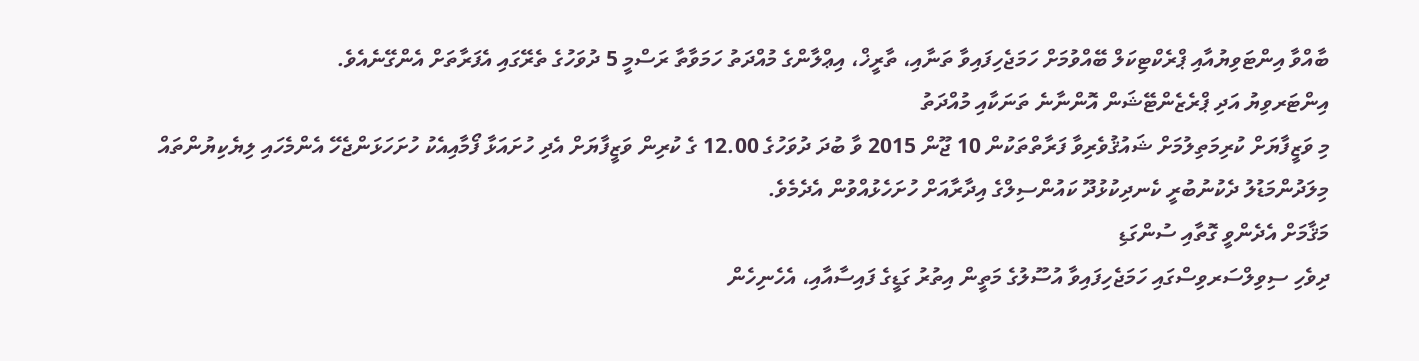ބާއްވާ އިންޓަވިޔުއާއި ޕްރެކްޓިކަލް ބޭއްވުމަށް ހަމަޖެހިފައިވާ ތަނާއި، ތާރީޚް، އިޢްލާންގެ މުއްދަތު ހަމަވާތާ ރަސްމީ 5 ދުވަހުގެ ތެރޭގައި އެފަރާތަށް އެންގޭނެއެވެ.
އިންޓަރވިޔު އަދި ޕްރެޒެންޓޭޝަން އޮންނާނެ ތަނަކާއި މުއްދަތު
މި ވަޒީފާޔަށް ކުރިމަތިލުމަށް ޝައުޤުވެރިވާ ފަރާތްތަކުން 10 ޖޫން 2015 ވާ ބުދަ ދުވަހުގެ 12.00 ގެ ކުރިން ވަޒީފާޔަށް އެދި ހުށައަޅާ ފޯމާއިއެކު ހުށަހަޅަންޖެހޭ އެންމެހައި ލިޔެކިޔުންތައް މިލަދުންމަޑުލު ދެކުނުބުރީ ކެނދިކުޅުދޫ ކައުންސިލްގެ އިދާރާއަށް ހުށަހެޅުއްވުން އެދެމެވެ.
މަޤާމަށް އެދެންވީ ގޮތާއި ސުންގަޑި
ދިވެހި ސިވިލްސަރވިސްގައި ހަމަޖެހިފައިވާ އުސޫލުގެ މަތީން އިތުރު ގަޑީގެ ފައިސާއާއި، އެހެނިހެން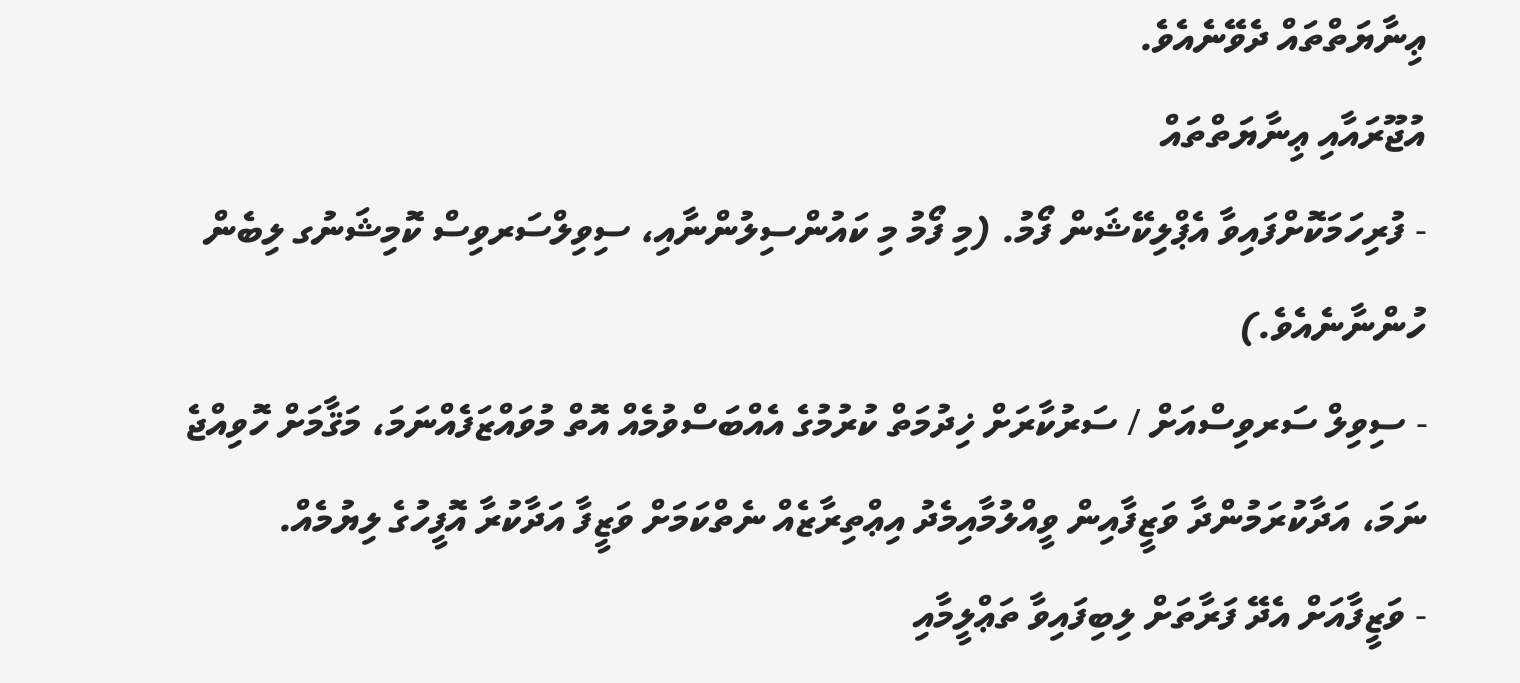ޢިނާޔަތްތައް ދެވޭނެއެވެ.
އުޖޫރައާއި ޢިނާޔަތްތައް
- ފުރިހަމަކޮށްފައިވާ އެޕްލިކޭޝަން ފޯމު. (މި ފޯމު މި ކައުންސިލުންނާއި، ސިވިލްސަރވިސް ކޮމިޝަނުގ ލިބެން ހުންނާނެއެވެ.)
- ސިވިލް ސަރވިސްއަށް / ސަރުކާރަށް ޚިދުމަތް ކުރުމުގެ އެއްބަސްވުމެއް އޮތް މުވައްޒަފެއްނަމަ، މަޤާމަށް ހޮވިއްޖެ ނަމަ، އަދާކުރަމުންދާ ވަޒީފާއިން ވީއްލުމާއިމެދު އިޢްތިރާޒެއް ނެތްކަމަށް ވަޒީފާ އަދާކުރާ އޮފީހުގެ ލިޔުމެއް.
- ވަޒީފާއަށް އެދޭ ފަރާތަށް ލިބިފައިވާ ތަޢްލީމާއި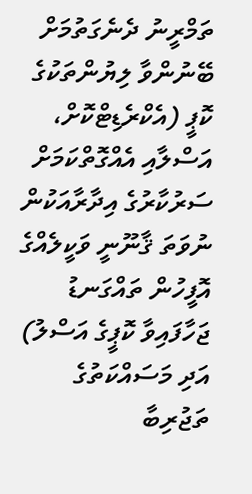ތަމްރީނު ދެނެގަތުމަށް ބޭނުންވާ ލިޔުންތަކުގެ ކޮޕީ (އެކްރެޑިޓްކޮށް، އަސްލާއި އެއްގޮތްކަމަށް ސަރުކާރުގެ އިދާރާއަކުން ނުވަތަ ޤާނޫނީ ވަކީލެއްގެ އޮފީހުން ތައްގަނޑު ޖަހާފައިވާ ކޮޕީގެ އަސްލު) އަދި މަސައްކަތުގެ ތަޖުރިބާ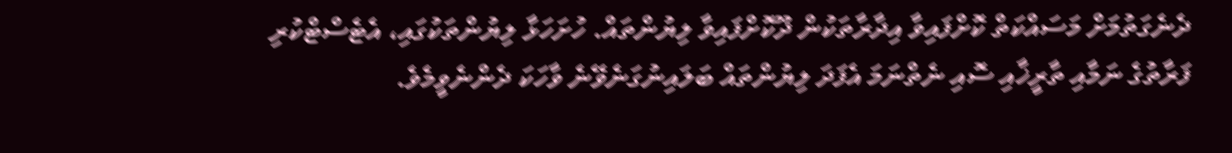ދެނެގަތުމަށް މަސައްކަތް ކޮށްފައިވާ އިދާރާތަކުން ދޫކޮށްފައިވާ ލިޔުންތައް. ހުށަހަޅާ ލިޔުންތަކުގައި، އެޓެސްޓްކުރި ފަރާތުގެ ނަމާއި ތާރީޚާއި ސޮއި ނެތްނަމަ އެފަދަ ލިޔުންތައް ބަލައިނުގަނެވޭނެ ވާހަކަ ދެންނެވީމެވެ.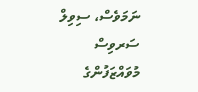ނަމަވެސް، ސިވިލް ސަރވިސް މުވައްޒަފުންގެ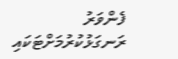ފެންވަރު ރަނގަޅުކުރުމަށްޓަކައި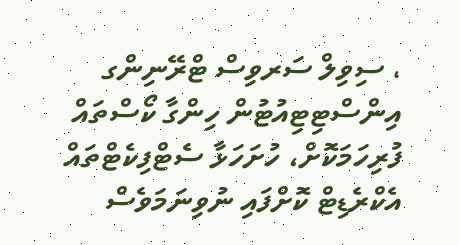، ސިވިލް ސަރވިސް ޓްރޭނިންގ އިންސްޓިޓިއުޓުން ހިންގާ ކޯސްތައް ފުރިހަމަކޮށް، ހުށަހަޅާ ސެޓްފިކެޓްތައް އެކްރެޑިޓް ކޮށްފައި ނުވިނަމަވެސް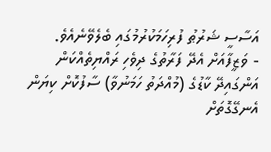އަސާސީ ޝަރުޠު ފުރިހަމަކުރުމުގައި ބެލެވޭނެއެވެ.
- ވަޒީފާއަށް އެދޭ ފަރާތުގެ ދިވެހި ރައްޔިތެއްކަން އަންގައިދޭ ކާޑުގެ (މުއްދަތު ހަމަނުވާ) ސާފުކޮށް ކިޔަން އެނގޭގޮތަށް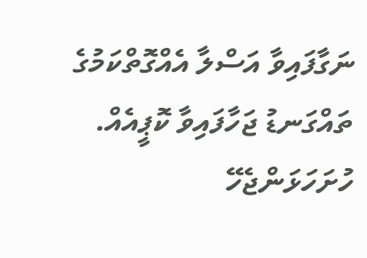ނަގާފައިވާ އަސްލާ އެއްގޮތްކަމުގެ ތައްގަނޑު ޖަހާފައިވާ ކޮޕީއެއް.
ހުށަހަޅަންޖެހޭ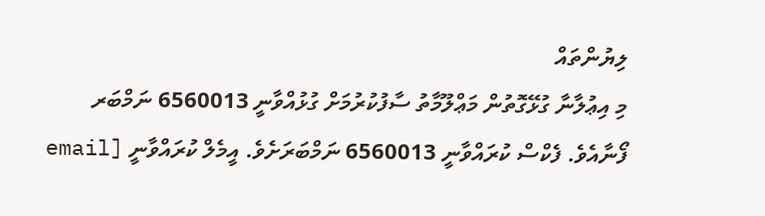ލިޔުންތައް
މި އިޢުލާނާ ގުޅޭގޮތުން މަޢްލޫމާތު ސާފުކުރުމަށް ގުޅުއްވާނީ 6560013 ނަމްބަރ ފޯނާއެވެ. ފެކްސް ކުރައްވާނީ 6560013 ނަމްބަރަށެވެ. އީމެލް ކުރައްވާނީ [email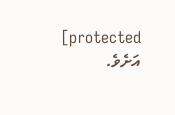protected] އަށެވެ.